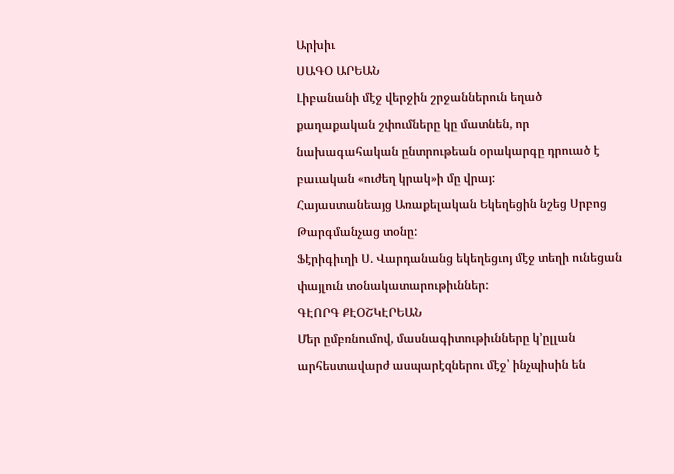Արխիւ
ՍԱԳՕ ԱՐԵԱՆ
Լիբանանի մէջ վերջին շրջաններուն եղած քաղաքական շփումները կը մատնեն, որ նախագահական ընտրութեան օրակարգը դրուած է բաւական «ուժեղ կրակ»ի մը վրայ:
Հայաստանեայց Առաքելական Եկեղեցին նշեց Սրբոց Թարգմանչաց տօնը:
Ֆէրիգիւղի Ս. Վարդանանց եկեղեցւոյ մէջ տեղի ունեցան փայլուն տօնակատարութիւններ:
ԳԷՈՐԳ ՔԷՕՇԿԷՐԵԱՆ
Մեր ըմբռնումով, մասնագիտութիւնները կ՚ըլլան արհեստավարժ ասպարէզներու մէջ՝ ինչպիսին են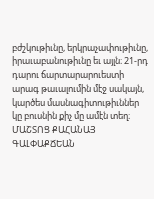բժշկութիւնը, երկրաչափութիւնը, իրաւաբանութիւնը եւ այլն։ 21-րդ դարու ճարտարարուեստի արագ թաւալումին մէջ սակայն, կարծես մասնագիտութիւններ կը բուսնին քիչ մը ամէն տեղ։
ՄԱՇՏՈՑ ՔԱՀԱՆԱՅ ԳԱԼՓԱՔՃԵԱՆ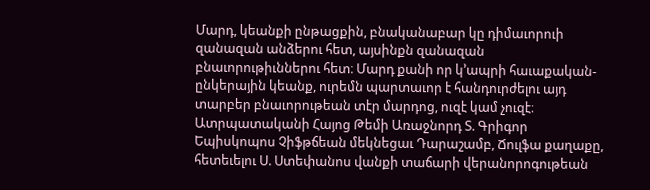Մարդ, կեանքի ընթացքին, բնականաբար կը դիմաւորուի զանազան անձերու հետ, այսինքն զանազան բնաւորութիւններու հետ։ Մարդ քանի որ կ՚ապրի հաւաքական-ընկերային կեանք, ուրեմն պարտաւոր է հանդուրժելու այդ տարբեր բնաւորութեան տէր մարդոց, ուզէ կամ չուզէ։
Ատրպատականի Հայոց Թեմի Առաջնորդ Տ. Գրիգոր Եպիսկոպոս Չիֆթճեան մեկնեցաւ Դարաշամբ, Ճուլֆա քաղաքը, հետեւելու Ս. Ստեփանոս վանքի տաճարի վերանորոգութեան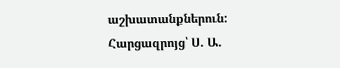աշխատանքներուն:
Հարցազրոյց՝ Ս. Ա.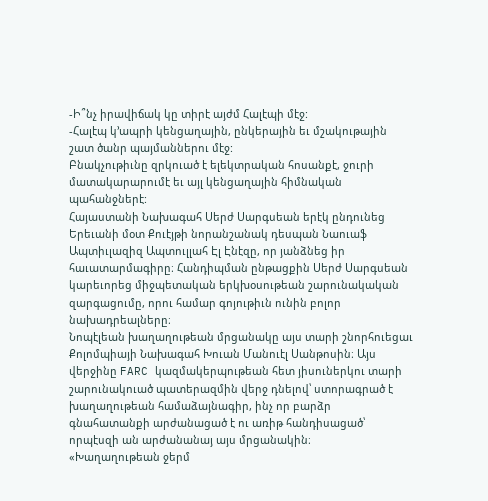-Ի՞նչ իրավիճակ կը տիրէ այժմ Հալէպի մէջ:
-Հալէպ կ՚ապրի կենցաղային, ընկերային եւ մշակութային շատ ծանր պայմաններու մէջ:
Բնակչութիւնը զրկուած է ելեկտրական հոսանքէ, ջուրի մատակարարումէ եւ այլ կենցաղային հիմնական պահանջներէ:
Հայաստանի Նախագահ Սերժ Սարգսեան երէկ ընդունեց Երեւանի մօտ Քուէյթի նորանշանակ դեսպան Նաուաֆ Ապտիւլազիզ Ապտուլլահ Էլ Էնէզը, որ յանձնեց իր հաւատարմագիրը։ Հանդիպման ընթացքին Սերժ Սարգսեան կարեւորեց միջպետական երկխօսութեան շարունակական զարգացումը, որու համար գոյութիւն ունին բոլոր նախադրեալները։
Նոպէլեան խաղաղութեան մրցանակը այս տարի շնորհուեցաւ Քոլոմպիայի Նախագահ Խուան Մանուէլ Սանթոսին։ Այս վերջինը FARC կազմակերպութեան հետ յիսուներկու տարի շարունակուած պատերազմին վերջ դնելով՝ ստորագրած է խաղաղութեան համաձայնագիր, ինչ որ բարձր գնահատանքի արժանացած է ու առիթ հանդիսացած՝ որպէսզի ան արժանանայ այս մրցանակին։
«Խաղաղութեան ջերմ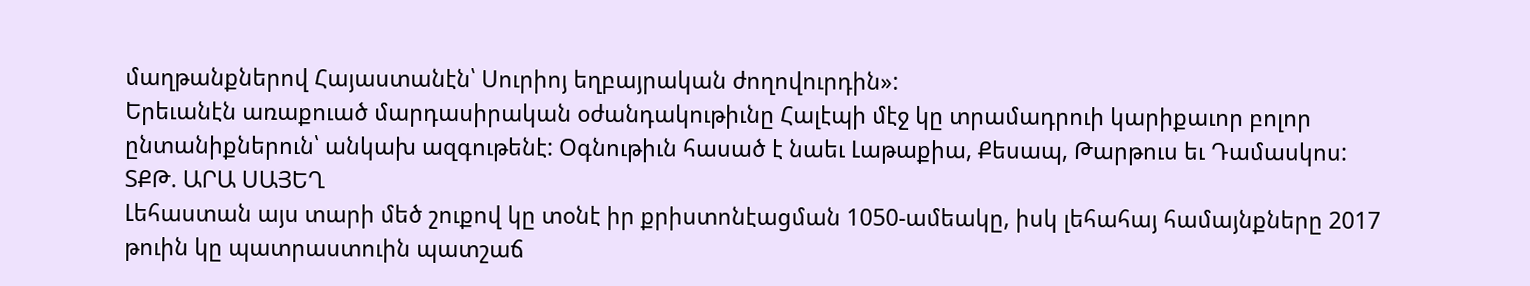մաղթանքներով Հայաստանէն՝ Սուրիոյ եղբայրական ժողովուրդին»:
Երեւանէն առաքուած մարդասիրական օժանդակութիւնը Հալէպի մէջ կը տրամադրուի կարիքաւոր բոլոր ընտանիքներուն՝ անկախ ազգութենէ: Օգնութիւն հասած է նաեւ Լաթաքիա, Քեսապ, Թարթուս եւ Դամասկոս:
ՏՔԹ. ԱՐԱ ՍԱՅԵՂ
Լեհաստան այս տարի մեծ շուքով կը տօնէ իր քրիստոնէացման 1050-ամեակը, իսկ լեհահայ համայնքները 2017 թուին կը պատրաստուին պատշաճ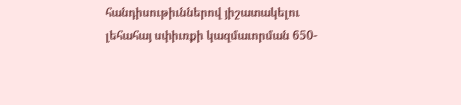հանդիսութիւններով յիշատակելու լեհահայ սփիւռքի կազմաւորման 650-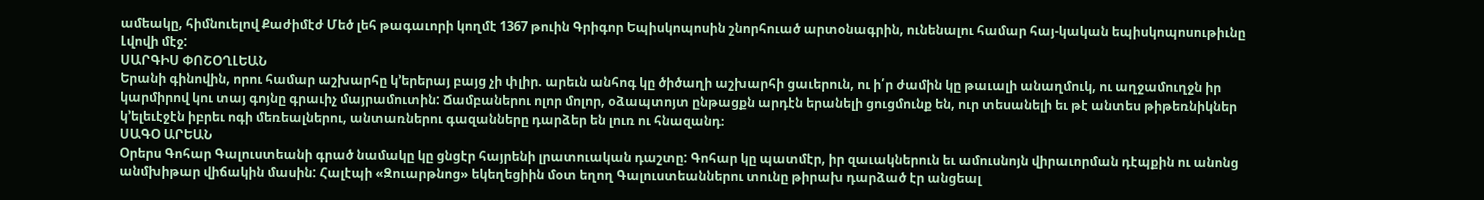ամեակը, հիմնուելով Քաժիմէժ Մեծ լեհ թագաւորի կողմէ 1367 թուին Գրիգոր Եպիսկոպոսին շնորհուած արտօնագրին, ունենալու համար հայ-կական եպիսկոպոսութիւնը Լվովի մէջ:
ՍԱՐԳԻՍ ՓՈՇՕՂԼԵԱՆ
Երանի գինովին, որու համար աշխարհը կ՚երերայ բայց չի փլիր. արեւն անհոգ կը ծիծաղի աշխարհի ցաւերուն, ու ի՛ր ժամին կը թաւալի անաղմուկ, ու աղջամուղջն իր կարմիրով կու տայ գոյնը գրաւիչ մայրամուտին: Ճամբաներու ոլոր մոլոր, օձապտոյտ ընթացքն արդէն երանելի ցուցմունք են, ուր տեսանելի եւ թէ անտես թիթեռնիկներ կ՚ելեւէջէն իբրեւ ոգի մեռեալներու, անտառներու գազանները դարձեր են լուռ ու հնազանդ։
ՍԱԳՕ ԱՐԵԱՆ
Օրերս Գոհար Գալուստեանի գրած նամակը կը ցնցէր հայրենի լրատուական դաշտը: Գոհար կը պատմէր, իր զաւակներուն եւ ամուսնոյն վիրաւորման դէպքին ու անոնց անմխիթար վիճակին մասին: Հալէպի «Զուարթնոց» եկեղեցիին մօտ եղող Գալուստեաններու տունը թիրախ դարձած էր անցեալ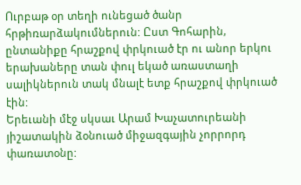Ուրբաթ օր տեղի ունեցած ծանր հրթիռարձակումներուն: Ըստ Գոհարին, ընտանիքը հրաշքով փրկուած էր ու անոր երկու երախաները տան փուլ եկած առաստաղի սալիկներուն տակ մնալէ ետք հրաշքով փրկուած էին:
Երեւանի մէջ սկսաւ Արամ Խաչատուրեանի յիշատակին ձօնուած միջազգային չորրորդ փառատօնը: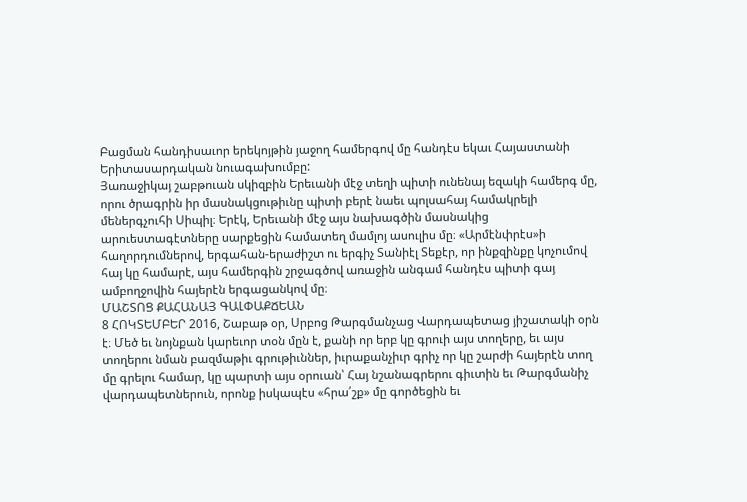Բացման հանդիսաւոր երեկոյթին յաջող համերգով մը հանդէս եկաւ Հայաստանի Երիտասարդական նուագախումբը:
Յառաջիկայ շաբթուան սկիզբին Երեւանի մէջ տեղի պիտի ունենայ եզակի համերգ մը, որու ծրագրին իր մասնակցութիւնը պիտի բերէ նաեւ պոլսահայ համակրելի մեներգչուհի Սիպիլ։ Երէկ, Երեւանի մէջ այս նախագծին մասնակից արուեստագէտները սարքեցին համատեղ մամլոյ ասուլիս մը։ «Արմէնփրէս»ի հաղորդումներով, երգահան-երաժիշտ ու երգիչ Տանիէլ Տեքէր, որ ինքզինքը կոչումով հայ կը համարէ, այս համերգին շրջագծով առաջին անգամ հանդէս պիտի գայ ամբողջովին հայերէն երգացանկով մը։
ՄԱՇՏՈՑ ՔԱՀԱՆԱՅ ԳԱԼՓԱՔՃԵԱՆ
8 ՀՈԿՏԵՄԲԵՐ 2016, Շաբաթ օր, Սրբոց Թարգմանչաց Վարդապետաց յիշատակի օրն է։ Մեծ եւ նոյնքան կարեւոր տօն մըն է, քանի որ երբ կը գրուի այս տողերը, եւ այս տողերու նման բազմաթիւ գրութիւններ, իւրաքանչիւր գրիչ որ կը շարժի հայերէն տող մը գրելու համար, կը պարտի այս օրուան՝ Հայ նշանագրերու գիւտին եւ Թարգմանիչ վարդապետներուն, որոնք իսկապէս «հրա՛շք» մը գործեցին եւ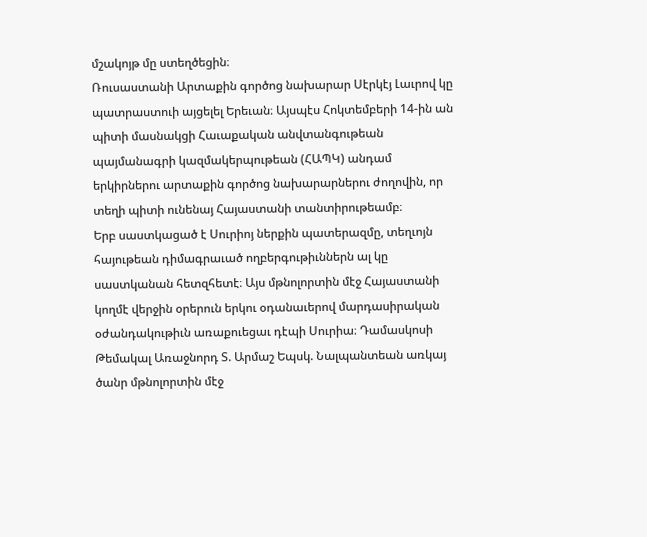մշակոյթ մը ստեղծեցին։
Ռուսաստանի Արտաքին գործոց նախարար Սէրկէյ Լաւրով կը պատրաստուի այցելել Երեւան։ Այսպէս Հոկտեմբերի 14-ին ան պիտի մասնակցի Հաւաքական անվտանգութեան պայմանագրի կազմակերպութեան (ՀԱՊԿ) անդամ երկիրներու արտաքին գործոց նախարարներու ժողովին, որ տեղի պիտի ունենայ Հայաստանի տանտիրութեամբ։
Երբ սաստկացած է Սուրիոյ ներքին պատերազմը, տեղւոյն հայութեան դիմագրաւած ողբերգութիւններն ալ կը սաստկանան հետզհետէ։ Այս մթնոլորտին մէջ Հայաստանի կողմէ վերջին օրերուն երկու օդանաւերով մարդասիրական օժանդակութիւն առաքուեցաւ դէպի Սուրիա։ Դամասկոսի Թեմակալ Առաջնորդ Տ. Արմաշ Եպսկ. Նալպանտեան առկայ ծանր մթնոլորտին մէջ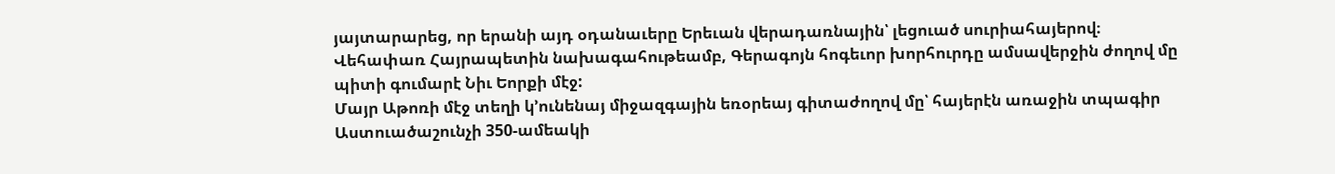յայտարարեց, որ երանի այդ օդանաւերը Երեւան վերադառնային՝ լեցուած սուրիահայերով։
Վեհափառ Հայրապետին նախագահութեամբ, Գերագոյն հոգեւոր խորհուրդը ամսավերջին ժողով մը պիտի գումարէ Նիւ Եորքի մէջ:
Մայր Աթոռի մէջ տեղի կ՚ունենայ միջազգային եռօրեայ գիտաժողով մը՝ հայերէն առաջին տպագիր Աստուածաշունչի 350-ամեակի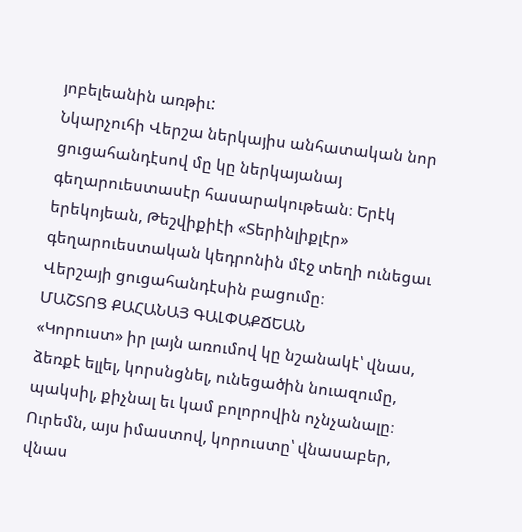յոբելեանին առթիւ:
Նկարչուհի Վերշա ներկայիս անհատական նոր ցուցահանդէսով մը կը ներկայանայ գեղարուեստասէր հասարակութեան։ Երէկ երեկոյեան, Թեշվիքիէի «Տերինլիքլէր» գեղարուեստական կեդրոնին մէջ տեղի ունեցաւ Վերշայի ցուցահանդէսին բացումը։
ՄԱՇՏՈՑ ՔԱՀԱՆԱՅ ԳԱԼՓԱՔՃԵԱՆ
«Կորուստ» իր լայն առումով կը նշանակէ՝ վնաս, ձեռքէ ելլել, կորսնցնել, ունեցածին նուազումը, պակսիլ, քիչնալ եւ կամ բոլորովին ոչնչանալը։ Ուրեմն, այս իմաստով, կորուստը՝ վնասաբեր, վնաս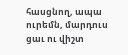հասցնող, ապա ուրեմն, մարդուս ցաւ ու վիշտ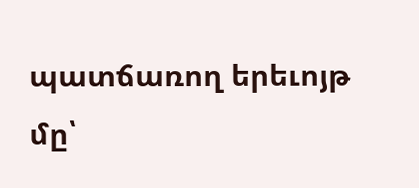պատճառող երեւոյթ մը՝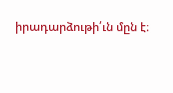իրադարձութի՛ւն մըն է։